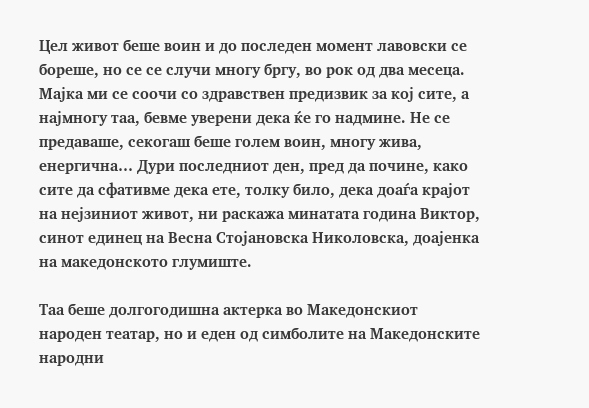Цел живот беше воин и до последен момент лавовски се бореше, но се се случи многу бргу, во рок од два месеца. Мајка ми се соочи со здравствен предизвик за кој сите, а најмногу таа, бевме уверени дека ќе го надмине. Не се предаваше, секогаш беше голем воин, многу жива, енергична… Дури последниот ден, пред да почине, како сите да сфативме дека ете, толку било, дека доаѓа крајот на нејзиниот живот, ни раскажа минатата година Виктор, синот единец на Весна Стојановска Николовска, доајенка на македонското глумиште.

Таа беше долгогодишна актерка во Македонскиот народен театар, но и еден од симболите на Македонските народни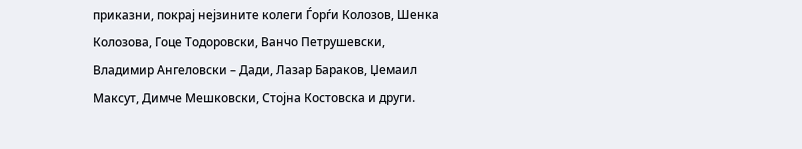приказни, покрај нејзините колеги Ѓорѓи Колозов, Шенка Колозова, Гоце Тодоровски, Ванчо Петрушевски, Владимир Ангеловски – Дади, Лазар Бараков, Џемаил Максут, Димче Мешковски, Стојна Костовска и други.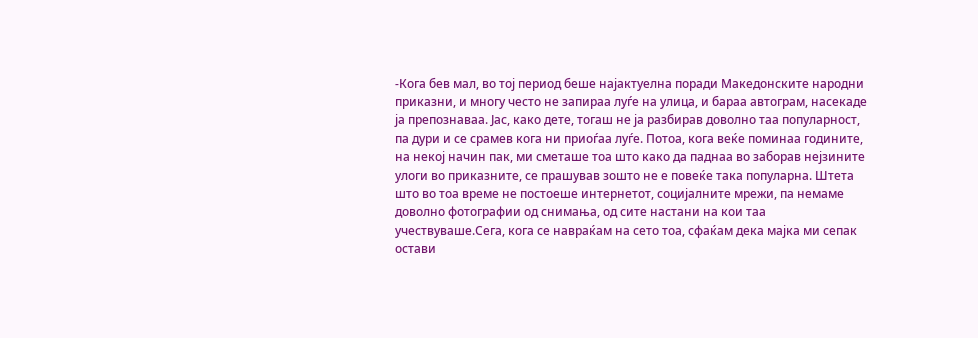-Кога бев мал, во тој период беше најактуелна поради Македонските народни приказни, и многу често не запираа луѓе на улица, и бараа автограм, насекаде ја препознаваа. Јас, како дете, тогаш не ја разбирав доволно таа популарност, па дури и се срамев кога ни приоѓаа луѓе. Потоа, кога веќе поминаа годините, на некој начин пак, ми сметаше тоа што како да паднаа во заборав нејзините улоги во приказните, се прашував зошто не е повеќе така популарна. Штета што во тоа време не постоеше интернетот, социјалните мрежи, па немаме доволно фотографии од снимања, од сите настани на кои таа учествуваше.Сега, кога се навраќам на сето тоа, сфаќам дека мајка ми сепак остави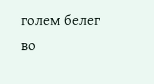голем белег во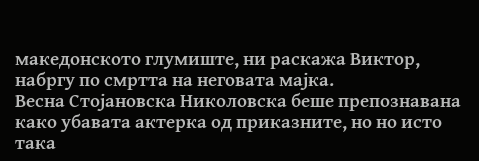македонското глумиште, ни раскажа Виктор, набргу по смртта на неговата мајка.
Весна Стојановска Николовска беше препознавана како убавата актерка од приказните, но но исто така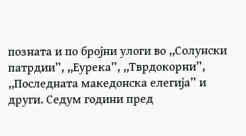позната и по бројни улоги во ,,Солунски патрдии”, ,,Еурека”, ,,Тврдокорни”, ,,Последната македонска елегија” и други. Седум години пред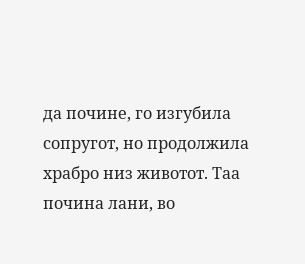да почине, го изгубила сопругот, но продолжила храбро низ животот. Таа почина лани, во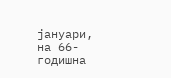јануари, на 66-годишна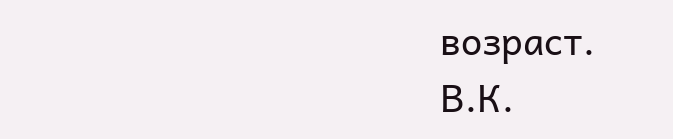возраст.
В.К.